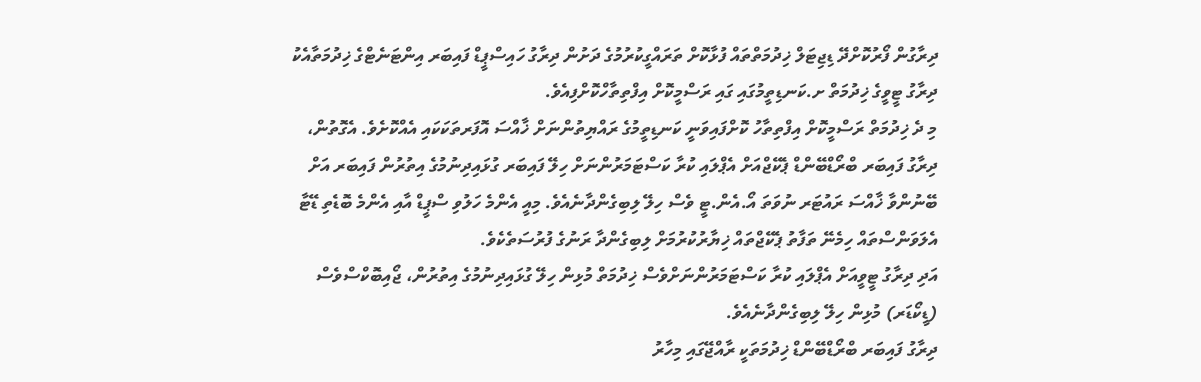ދިރާގުން ފޯރުކޮށްދޭ ޑިޖިޓަލް ޚިދުމަތްތައް ފުޅާކޮށް ތަރައްގީކުރުމުގެ ދަށުން ދިރާގު ހައިސްޕީޑް ފައިބަރ އިންޓަނެޓްގެ ޚިދުމަތާއެކު ދިރާގު ޓީވީގެ ޚިދުމަތް ށ.ކަނޑިތީމުގައި ގައި ރަސްމީކޮށް އިފްތިތާހްކޮށްފިއެވެ.
މި ދެ ޚިދުމަތް ރަސްމީކޮށް އިފްތިތާހު ކޮށްފައިވަނީ ކަނޑިތީމުގެ ރައްޔިތުންނަށް ޚާއްސަ އޮފަރތަކަކައި އެއްކޮށެވެ. އެގޮތުން، ދިރާގު ފައިބަރ ބްރޯޑްބޭންޑް ޕެކޭޖްއަށް އެޕްލައި ކުރާ ކަސްޓަމަރުންނަށް ހިލޭ ފައިބަރ ގުޅައިދިނުމުގެ އިތުރުން ފައިބަރ އަށް ބޭނުންވާ ޚާއްސަ ރައުޓަރ ނުވަތަ އޯ.އެން.ޓީ ވެސް ހިލޭ ލިބިގެންދާނެއެވެ. މިއީ އެންމެ ހަލުވި ސްޕީޑް އާއި އެންމެ ބޮޑެތި ޑޭޓާ އެލަވަންސްތައް ހިމެނޭ ތަފާތު ޕެކޭޖްތައް ޚިޔާރުކުރުމަށް ލިބިގެންދާ ރަނުގެ ފުރުސަތެކެވެ.
އަދި ދިރާގު ޓީވީއަށް އެޕްލައި ކުރާ ކަސްޓަމަރުންނަށްވެސް ޚިދުމަތް މުޅިން ހިލޭ ގުޅައިދިނުމުގެ އިތުރުން، ޖޯއިބޮކްސްވެސް (ޑީކޯޑަރ) މުޅިން ހިލޭ ލިބިގެންދާނެއެވެ.
ދިރާގު ފައިބަރ ބްރޯޑްބޭންޑް ޚިދުމަތަކީ ރާއްޖޭގައި މިހާރު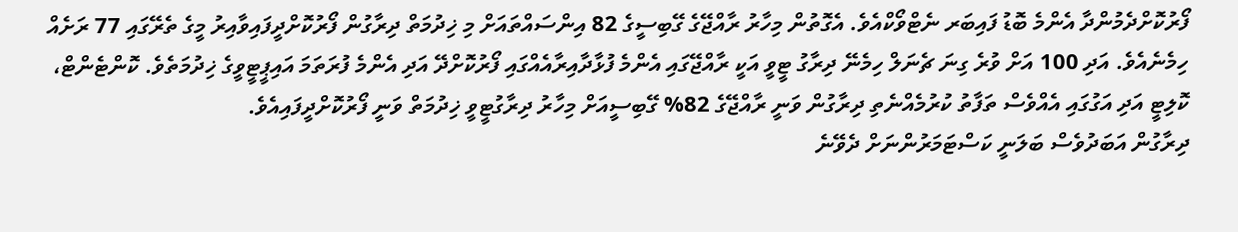ފޯރުކޮށްދެމުންދާ އެންމެ ބޮޑު ފައިބަރ ނެޓްވޯކްއެވެ. އެގޮތުން މިހާރު ރާއްޖޭގެ ގޭބިސީގެ 82 އިންސައްތައަށް މި ޚިދުމަތް ދިރާގުން ފޯރުކޮށްދީފައިވާއިރު މީގެ ތެރޭގައި 77 ރަށެއް ހިމެނެއެވެ. އަދި 100 އަށް ވުރެ ގިނަ ޗެނަލް ހިމެނޭ ދިރާގު ޓީވީ އަކީ ރާއްޖޭގައި އެންމެ ފުޅާދާއިރާއެއްގައި ފޯރުކޮށްދޭ އަދި އެންމެ ފުރަތަމަ އައިޕީޓީވީގެ ޚިދުމަތެވެ. ކޮންޓެންޓް، ކޮލިޓީ އަދި އަގުގައި އެއްވެސް ތަފާތު ކުރުމެއްނެތި ދިރާގުން ވަނީ ރާއްޖޭގެ 82% ގޭބިސީއަށް މިހާރު ދިރާގުޓީވީ ޚިދުމަތް ވަނީ ފޯރުކޮށްދީފައިއެވެ.
ދިރާގުން އަބަދުވެސް ބަލަނީ ކަސްޓަމަރުންނަށް ދެވޭނެ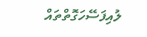ލުއިފަސޭހަގޮތްތައް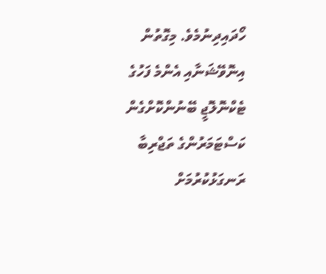ހޯދައިދިނުމެވެ. މިގޮތުން އިނޮވޭޝަނާއި އެންމެ ފަހުގެ ޓެކްނޮލޮޖީ ބޭނުންކޮށްގެން ކަސްޓަމަރުންގެ ތަޖްރިބާ ރަނގަޅުކުރުމަށް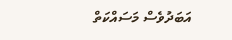އަބަދުވެސް މަސައްކަތް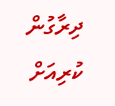ދިރާގުން ކުރިއަށް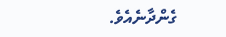ގެންދާނެއެވެ.